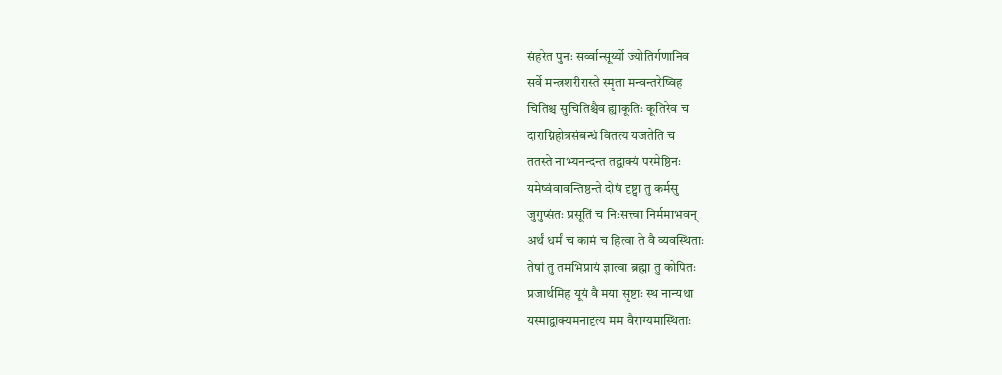संहरेत पुनः सर्व्वान्सूर्य्यो ज्योतिर्गणानिव
सर्वे मन्त्रशरीरास्ते स्मृता मन्वन्तरेष्विह
चितिश्च सुचितिश्चैव ह्याकूतिः कूतिरेव च
दाराग्निहोत्रसंबन्धं वितत्य यजतेति च
ततस्ते नाभ्यनन्दन्त तद्वाक्यं परमेष्ठिनः
यमेष्वंवावन्तिष्ठन्ते दोषं दृष्ट्वा तु कर्मसु
जुगुप्संतः प्रसूतिं च निःसत्त्वा निर्ममाभवन्
अर्थं धर्मं च कामं च हित्वा ते वै व्यवस्थिताः
तेषां तु तमभिप्रायं ज्ञात्वा ब्रह्मा तु कोपितः
प्रजार्थमिह यूयं वै मया सृष्टाः स्थ नान्यथा
यस्माद्वाक्यमनादृत्य मम वैराग्यमास्थिताः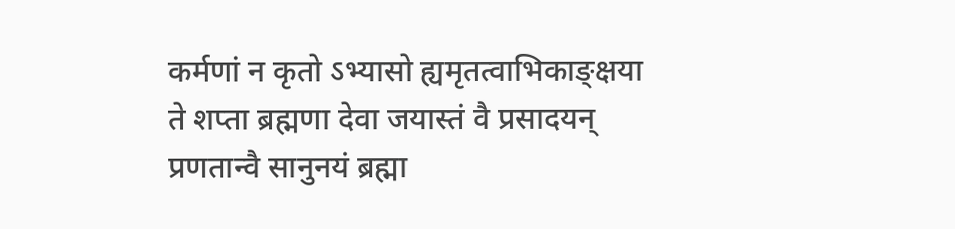कर्मणां न कृतो ऽभ्यासो ह्यमृतत्वाभिकाङ्क्षया
ते शप्ता ब्रह्मणा देवा जयास्तं वै प्रसादयन्
प्रणतान्वै सानुनयं ब्रह्मा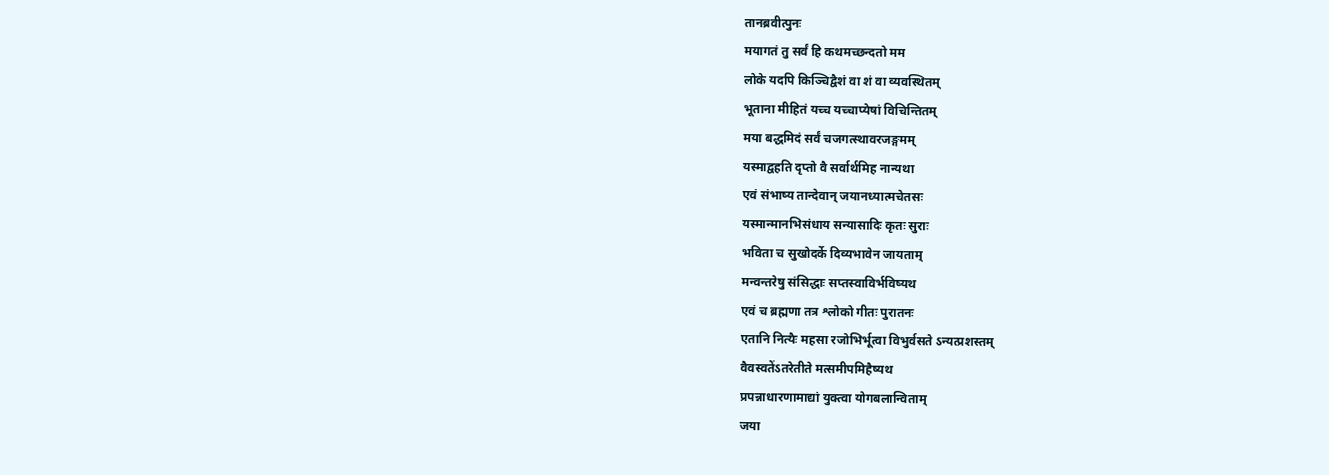तानब्रवीत्पुनः
मयागतं तु सर्वं हि कथमच्छन्दतो मम
लोके यदपि किञ्चिद्वैशं वा शं वा व्यवस्थितम्
भूताना मीहितं यच्च यच्चाप्येषां विचिन्तितम्
मया बद्धमिदं सर्वं चजगत्स्थावरजङ्गमम्
यस्माद्वहति दृप्तो वै सर्वार्थमिह नान्यथा
एवं संभाष्य तान्देवान् जयानध्यात्मचेतसः
यस्मान्मानभिसंधाय सन्यासादिः कृतः सुराः
भविता च सुखोदर्के दिव्यभावेन जायताम्
मन्वन्तरेषु संसिद्धाः सप्तस्वाविर्भविष्यथ
एवं च ब्रह्मणा तत्र श्लोको गीतः पुरातनः
एतानि नित्यैः महसा रजोभिर्भूत्वा विभुर्वसते ऽन्यत्प्रशस्तम्
वैवस्वतेंऽतरेतीते मत्समीपमिहैष्यथ
प्रपन्नाधारणामाद्यां युक्त्वा योगबलान्विताम्
जया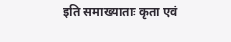इति समाख्याताः कृता एवं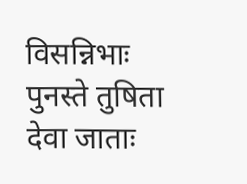विसन्निभाः
पुनस्ते तुषिता देवा जाताः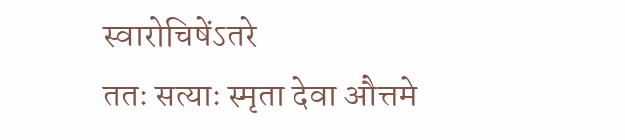स्वारोचिषेंऽतरे
ततः सत्याः स्मृता देवा औत्तमे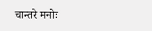चान्तरे मनोः